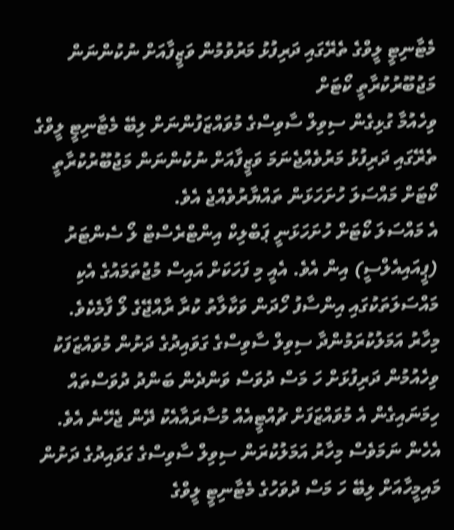މެޓާނިޓީ ލީވްގެ ތެރޭގައި ދަރިފުޅު މަރުވުމުން ވަޒީފާއަށް ނުކުންނަން މަޖުބޫރުކުރާތީ ކޯޓަށް
ވިހެއުމާ ގުޅިގެން ސިވިލް ސާވިސްގެ މުވައްޒަފުންނަށް ލިބޭ މެޓާނިޓީ ލީވްގެ ތެރޭގައި ދަރިފުޅު މަރުވެއްޖެނަމަ ވަޒީފާއަށް ނުކުންނަން މަޖުބޫރުކުރާތީ ކޯޓަށް މައްސަލަ ހުށަހަޅަން ތައްޔާރުވެއްޖެ އެވެ.
އެ މައްސަލަ ކޯޓަށް ހުށަހަޅަނީ ޕަބްލިކް އިންޓްރެސްޓް ލޯ ސެންޓަރު (ޕީއައިއެލްސީ) އިން އެވެ. އެއީ މި ފަހަކަށް އައިސް މުޖުތަމައުގެ އެކި މައްސަލަތަކުގައި އިންސާފު ހޯދަން ވަކާލާތު ކުރާ ރާއްޖޭގެ ލޯ ފާމެކެވެ.
މިހާރު އަމަލުކުރަމުންދާ ސިވިލް ސާވިސްގެ ގަވައިދުގެ ދަށުން މުވައްޒަފަކު ވިހެއުމުން ދަރިފުޅަށް ހަ މަސް ދުވަސް ވަންދެން ބަންދު ދުވަސްތައް ހިމަނައިގެން އެ މުވައްޒަފަށް ޗުއްޓީއެއް މުސާރައާއެކު ދޭން ޖެހޭނެ އެވެ.
އެހެން ނަމަވެސް މިހާރު އަމަލުކުރަން ސިވިލް ސާވިސްގެ ގަވައިދުގެ ދަށުން މައިމީހާއަށް ލިބޭ ހަ މަސް ދުވަހުގެ މެޓާނިޓީ ލީވްގެ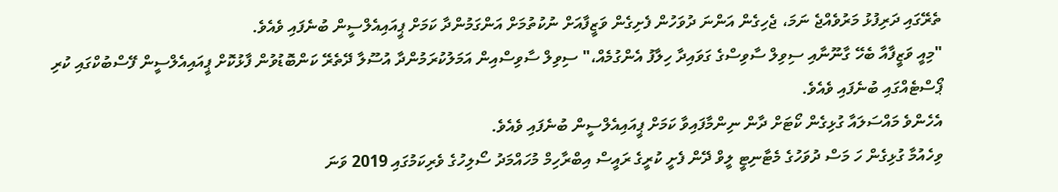ތެރޭގައި ދަރިފުޅު މަރުވެއްޖެ ނަމަ، ޖެހިގެން އަންނަ ދުވަހުން ފެށިގެން ވަޒީފާއަށް ނުކުތުމަށް އަންގަމުންދާ ކަމަށް ޕީއައިއެލްސީން ބުނެފައި ވެއެވެ.
"މިއީ ވަޒީފާއާ ބެހޭ ގާނޫނާއި ސިވިލް ސާވިސްގެ ގަވައިދާ ހިލާފު އެންގުމެއް،" ސިވިލް ސާވިސްއިން އަމަލުކުރަމުންދާ އުސޫލާ ދޭތެރޭ ކަންބޮޑުވުން ފާޅުކޮށް ޕީއައިއެލްސީން ފޭސްބުކްގައި ކުރި ޕޯސްޓެއްގައި ބުނެފައި ވެއެވެ.
އެހެންވެ މައްސަލައާ ގުޅިގެން ކޯޓަށް ދާން ނިންމާފައިވާ ކަމަށް ޕީއައިއެލްސީން ބުނެފައި ވެއެވެ.
ވިހެއުމާ ގުޅިގެން ހަ މަސް ދުވަހުގެ މެޓާނިޓީ ލީވް ދޭން ފެށީ ކުރީގެ ރައީސް އިބްރާހިމް މުހައްމަދު ސޯލިހުގެ ވެރިކަމުގައި 2019 ވަނަ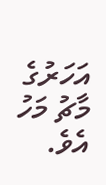އަހަރުގެ މާޗު މަހު އެވެ.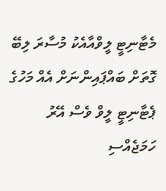މެޓާނިޓީ ލީވްއާއެކު މުސާރަ ލިބޭ ގޮތަށް ބައްޕައިންނަށް އެއް މަހުގެ ޕެޓާނިޓީ ލީވް ވެސް އޭރު ހަމަޖެއްސި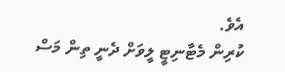އެވެ.
ކުރިން މެޓާނިޓީ ލީވަށް ދެނީ ތިން މަސް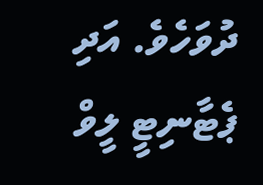ދުވަހެވެ. އަދި ޕެޓާނިޓީ ލީވް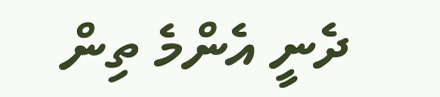ދެނީ އެންމެ ތިން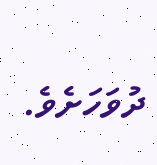ދުވަހަށެވެ.